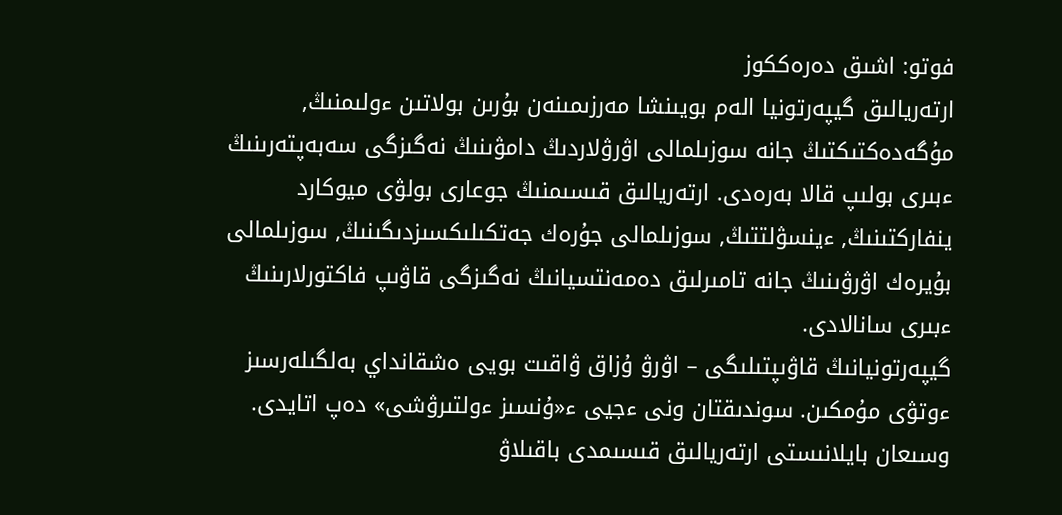فوتو: اشىق دەرەككوز
ارتەريالىق گيپەرتونيا الەم بويىنشا مەرزىمىنەن بۇرىن بولاتىن ءولىمنىڭ, مۇگەدەكتىكتىڭ جانە سوزىلمالى اۋرۋلاردىڭ دامۋىنىڭ نەگىزگى سەبەپتەرىنىڭ ءبىرى بولىپ قالا بەرەدى. ارتەريالىق قىسىمنىڭ جوعارى بولۋى ميوكارد ينفاركتىنىڭ, ءينسۋلتتىڭ, سوزىلمالى جۇرەك جەتكىلىكسىزدىگىنىڭ, سوزىلمالى بۇيرەك اۋرۋىنىڭ جانە تامىرلىق دەمەنتسيانىڭ نەگىزگى قاۋىپ فاكتورلارىنىڭ ءبىرى سانالادى.
گيپەرتونيانىڭ قاۋىپتىلىگى – اۋرۋ ۇزاق ۋاقىت بويى ەشقانداي بەلگىلەرسىز ءوتۋى مۇمكىن. سوندىقتان ونى ءجيى ء«ۇنسىز ءولتىرۋشى» دەپ اتايدى. وسىعان بايلانىستى ارتەريالىق قىسىمدى باقىلاۋ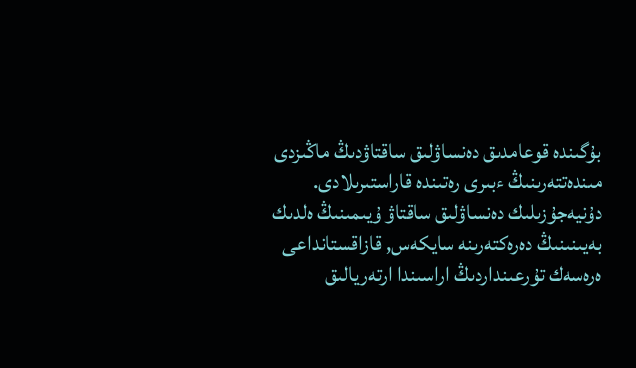بۇگىندە قوعامدىق دەنساۋلىق ساقتاۋدىڭ ماڭىزدى مىندەتتەرىنىڭ ءبىرى رەتىندە قاراستىرىلادى.
دۇنيەجۇزىلىك دەنساۋلىق ساقتاۋ ۇيىمىنىڭ ەلدىك بەيىنىنىڭ دەرەكتەرىنە سايكەس, قازاقستانداعى ەرەسەك تۇرعىنداردىڭ اراسىندا ارتەريالىق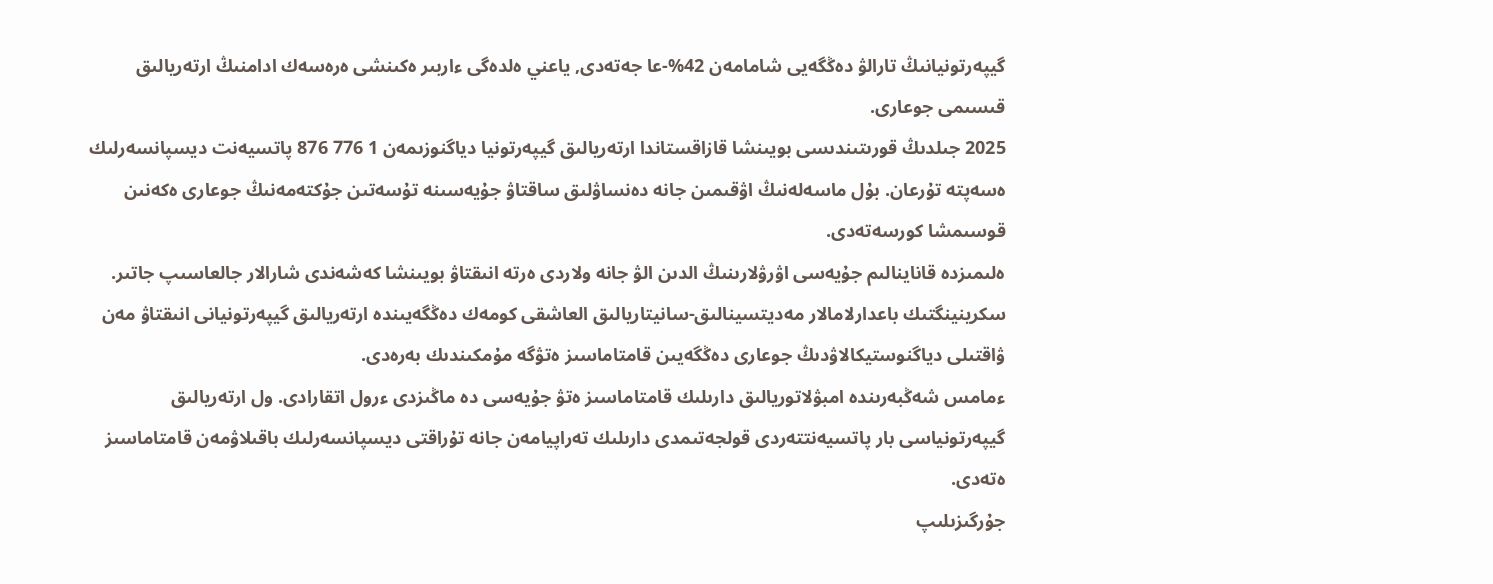گيپەرتونيانىڭ تارالۋ دەڭگەيى شامامەن 42%-عا جەتەدى, ياعني ەلدەگى ءاربىر ەكىنشى ەرەسەك ادامنىڭ ارتەريالىق قىسىمى جوعارى.
2025 جىلدىڭ قورىتىندىسى بويىنشا قازاقستاندا ارتەريالىق گيپەرتونيا دياگنوزىمەن 1 776 876 پاتسيەنت ديسپانسەرلىك ەسەپتە تۇرعان. بۇل ماسەلەنىڭ اۋقىمىن جانە دەنساۋلىق ساقتاۋ جۇيەسىنە تۇسەتىن جۇكتەمەنىڭ جوعارى ەكەنىن قوسىمشا كورسەتەدى.
ەلىمىزدە قاناينالىم جۇيەسى اۋرۋلارىنىڭ الدىن الۋ جانە ولاردى ەرتە انىقتاۋ بويىنشا كەشەندى شارالار جالعاسىپ جاتىر. سكرينينگتىك باعدارلامالار مەديتسينالىق-سانيتاريالىق العاشقى كومەك دەڭگەيىندە ارتەريالىق گيپەرتونيانى انىقتاۋ مەن ۋاقتىلى دياگنوستيكالاۋدىڭ جوعارى دەڭگەيىن قامتاماسىز ەتۋگە مۇمكىندىك بەرەدى.
ءمامس شەڭبەرىندە امبۋلاتوريالىق دارىلىك قامتاماسىز ەتۋ جۇيەسى دە ماڭىزدى ءرول اتقارادى. ول ارتەريالىق گيپەرتونياسى بار پاتسيەنتتەردى قولجەتىمدى دارىلىك تەراپيامەن جانە تۇراقتى ديسپانسەرلىك باقىلاۋمەن قامتاماسىز ەتەدى.
جۇرگىزىلىپ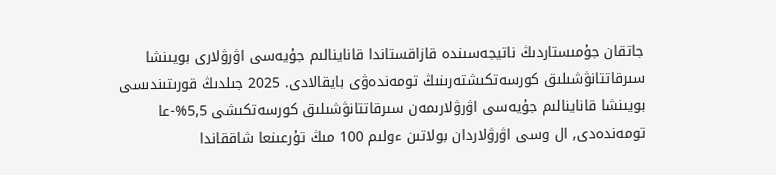جاتقان جۇمىستاردىڭ ناتيجەسىندە قازاقستاندا قاناينالىم جۇيەسى اۋرۋلارى بويىنشا سىرقاتتانۋشىلىق كورسەتكىشتەرىنىڭ تومەندەۋى بايقالادى. 2025 جىلدىڭ قورىتىندىسى بويىنشا قاناينالىم جۇيەسى اۋرۋلارىمەن سىرقاتتانۋشىلىق كورسەتكىشى 5,5%-عا تومەندەدى, ال وسى اۋرۋلاردان بولاتىن ءولىم 100 مىڭ تۇرعىنعا شاققاندا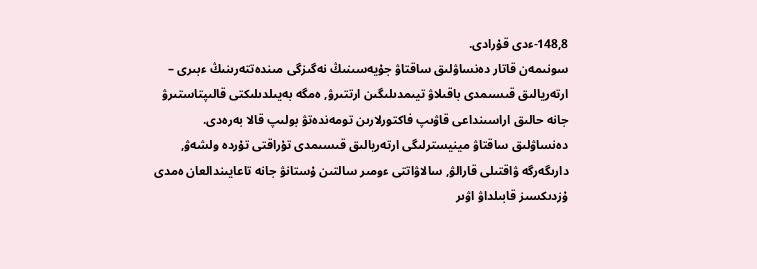148,8-ءدى قۇرادى.
سونىمەن قاتار دەنساۋلىق ساقتاۋ جۇيەسىنىڭ نەگىزگى مىندەتتەرىنىڭ ءبىرى – ارتەريالىق قىسىمدى باقىلاۋ تيىمدىلىگىن ارتتىرۋ, ەمگە بەيىلدىلىكتى قالىپتاستىرۋ جانە حالىق اراسىنداعى قاۋىپ فاكتورلارىن تومەندەتۋ بولىپ قالا بەرەدى.
دەنساۋلىق ساقتاۋ مينيسترلىگى ارتەريالىق قىسىمدى تۇراقتى تۇردە ولشەۋ, دارىگەرگە ۋاقتىلى قارالۋ, سالاۋاتتى ءومىر سالتىن ۇستانۋ جانە تاعايىندالعان ەمدى ۇزدىكسىز قابىلداۋ اۋىر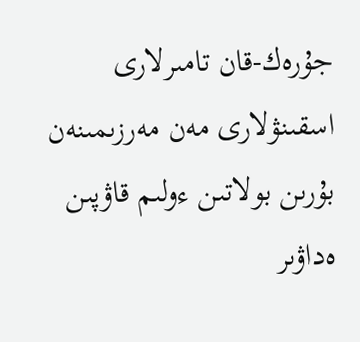جۇرەك-قان تامىرلارى اسقىنۋلارى مەن مەرزىمىنەن بۇرىن بولاتىن ءولىم قاۋپىن ەداۋىر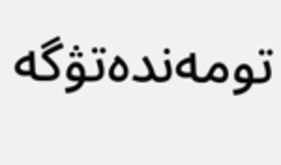تومەندەتۋگە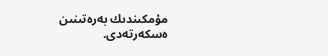مۇمكىندىك بەرەتىنىن ەسكەرتەدى.